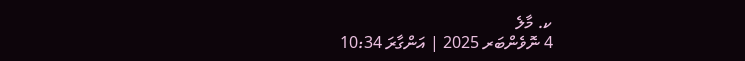ކ. މާލެ
4 ނޮވެންބަރ 2025 | އަންގާރަ 10:34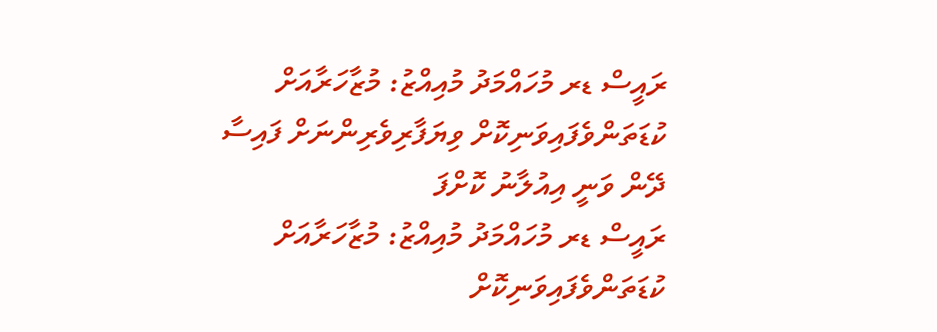ރައީސް ޑރ މުހައްމަދު މުއިއްޒު: މުޒާހަރާއަށް ކުޑަތަންވެފައިވަނިކޮށް ވިޔަފާރިވެރިންނަށް ފައިސާ ދޭން ވަނީ އިއުލާނު ކޮށްފަ
ރައީސް ޑރ މުހައްމަދު މުއިއްޒު: މުޒާހަރާއަށް ކުޑަތަންވެފައިވަނިކޮށް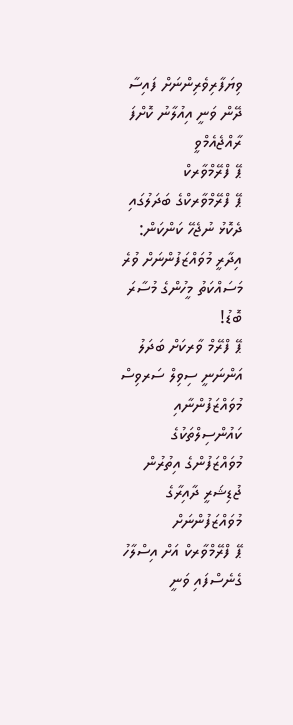ވިޔަފާރިވެރިންނަށް ފައިސާ ދޭން ވަނީ އިއުލާނު ކޮށްފަ
ރާއްޖެއެމްވީ
ޕޭ ފްރޭމްވާރކް
ޕޭ ފްރޭމްވާރކްގެ ބަދަލުގައި ދެކޮޅު ނުޖެހޭ ކަންކަން: އިދާރީ މުވައްޒަފުންނަށް ވުރެ މަސައްކަތު މީހުންގެ މުސާރަ ބޮޑު!
ޕޭ ފްރޭމް ވާރކަށް ބަދަލު އަންނަނީ ސިވިލް ސަރވިސް މުވައްޒަފުންނާއި ކައުންސިލްތަކުގެ މުވައްޒަފުންގެ އިތުރުން ޖުޑިޝަރީ ދާއިރާގެ މުވައްޒަފުންނަށް
ޕޭ ފްރޭމްވާރކް އަށް އިސްލާހު ގެނެސްފައި ވަނީ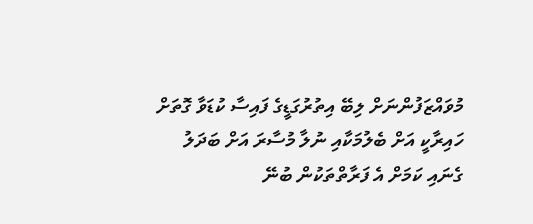މުވައްޒަފުންނަށް ލިބޭ އިތުރުގަޑީގެ ފައިސާ ކުޑަވާ ގޮތަށް
ހައިރާކީ އަށް ބެލުމަކާއި ނުލާ މުސާރަ އަށް ބަދަލު ގެނައި ކަމަށް އެ ފަރާތްތަކުން ބުނޭ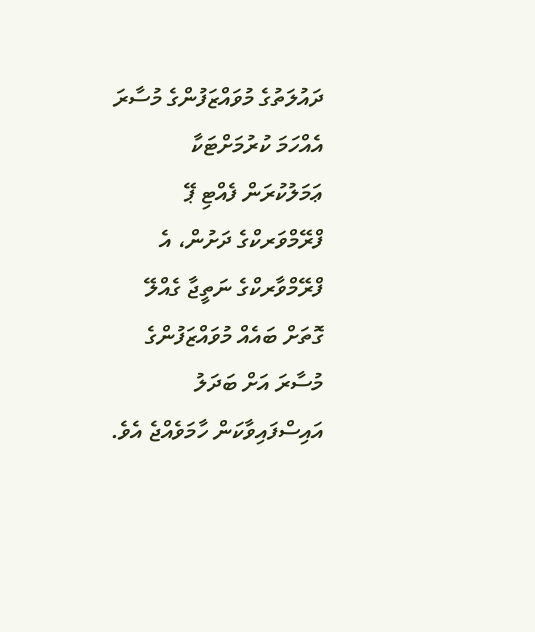ދައުލަތުގެ މުވައްޒަފުންގެ މުސާރަ އެއްހަމަ ކުރުމަށްޓަކާ ޢަމަލުކުރަން ފެއްޓި ޕޭ ފްރޭމްވަރކްގެ ދަށުން، އެ ފްރޭމްވާރކްގެ ނަތީޖާ ގެއްލޭ ގޮތަށް ބައެއް މުވައްޒަފުންގެ މުސާރަ އަށް ބަދަލު އައިސްފައިވާކަން ހާމަވެއްޖެ އެވެ.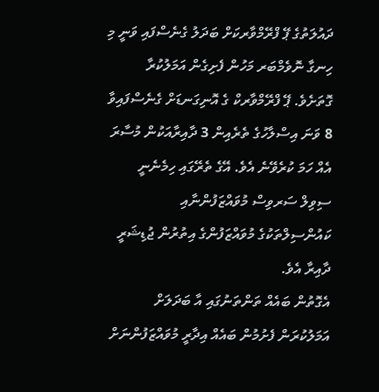ދައުލަތުގެ ޕޭ ފްރޭމްވާރކަށް ބަދަލު ގެނެސްފައި ވަނީ މި ހިނގާ ނޮވެމްބަރ މަހުން ފެށިގެން އަމަލުކުރާ ގޮތަށެވެ. ޕޭ ފްރޭމްވާރކް ގެ އޮނިގަނޑަށް ގެނެސްފައިވާ 8 ވަނަ އިސްލާހުގެ ތެރެއިން 3 ދާއިރާއަކުން މުސާރަ އެއް ހަމަ ކުރެވޭނެ އެވެ. އޭގެ ތެރޭގައި ހިމެނެނީ ސިވިލް ސަރވިސް މުވައްޒަފުންނާއި ކައުންސިލްތަކުގެ މުވައްޒަފުންގެ އިތުރުން ޖުޑިޝަރީ ދާއިރާ އެވެ.
އެގޮތުން ބައެއް ތަންތަނުގައި އާ ބަދަލަށް އަމަލުކުރަން ފެށުމުން ބައެއް އިދާރީ މުވައްޒަފުންނަށް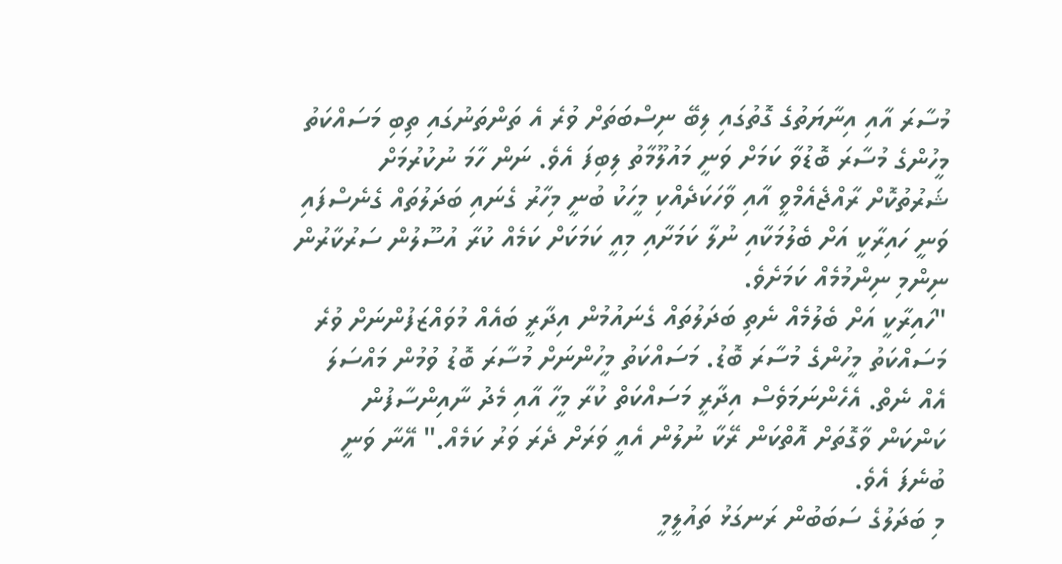މުސާރަ އާއި އިނާޔަތުގެ ގޮތުގައި ލިބޭ ނިސްބަތަށް ވުރެ އެ ތަންތަނުގައި ތިބި މަސައްކަތު މީހުންގެ މުސާރަ ބޮޑުވާ ކަމަށް ވަނީ މައުލޫމާތު ލިބިފަ އެވެ. ނަން ހާމަ ނުކުރުމަށް ޝަރުތުކޮށް ރާއްޖެއެމްވީ އާއި ވާހަކަދެއްކި މީހަކު ބުނީ މިހާރު ގެނައި ބަދަލުތައް ގެނެސްފައި ވަނީ ހައިރާކީ އަށް ބެލުމަކާއި ނުލާ ކަމަށާއި މިއީ ކަމަކަށް ކަމެއް ކުރާ އުސޫލުން ސަރުކާރުން ނިންމި ނިންމުމެއް ކަމަށެވެ.
"ހައިރާކީ އަށް ބެލުމެއް ނެތި ބަދަލުތައް ގެނައުމުން އިދާރީ ބައެއް މުވައްޒަފުންނަށް ވުރެ މަސައްކަތު މީހުންގެ މުސާރަ ބޮޑު. މަސައްކަތު މީހުންނަށް މުސާރަ ބޮޑު ވުމުން މައްސަލަ އެއް ނެތް. އެހެންނަމަވެސް އިދާރީ މަސައްކަތް ކުރާ މީހާ އާއި މެދު ނާއިންސާފުން ކަންކަން ވާގޮތަށް އޮތްކަން ރޭކާ ނުލުން އެއީ ވަރަށް ދެރަ ވަރު ކަމެއް." އޭނާ ވަނީ ބުނެފަ އެވެ.
މި ބަދަލުގެ ސަބަބުން ރަނގަޅު ތައުލީމީ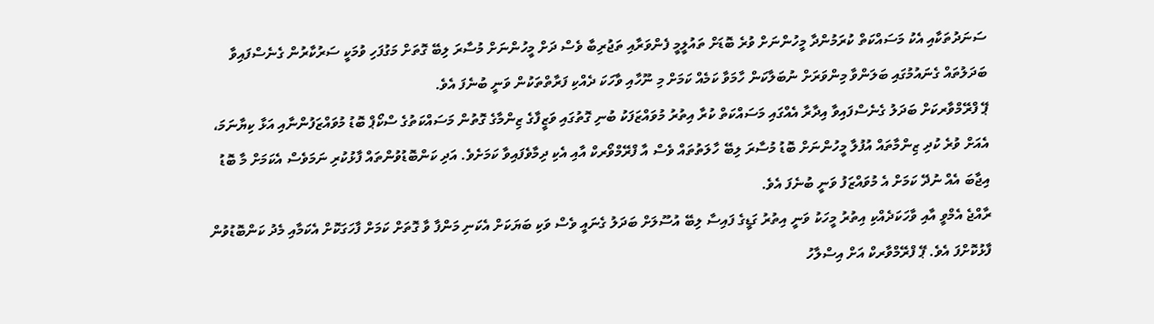ސަނަދުތަކާއި އެކު މަސައްކަތް ކުރަމުންދާ މީހުންނަށް ވުރެ ބޮޑަށް ތައުލީމީ ފެންވަރާއި ތަޖުރިބާ ވެސް ދަށް މީހުންނަށް މުސާރަ ލިބޭ ގޮތަށް މަގުފަހި ވުމަކީ ސަރުކާރުން ގެނެސްފައިވާ ބަދަލުތައް ގެނައުމުގައި ބަލަންވާ މިންވަރަށް ނުބަލާކަން ހާމަވާ ކަމެއް ކަމަށް މި ނޫހާއި ވާހަކަ ދެއްކި ފަރާތްތަކުން ވަނީ ބުނެފަ އެވެ.
ޕޭ ފްރޭމްވާރކަށް ބަދަލު ގެނެސްފައިވާ އިދާރާ އެއްގައި މަސައްކަތް ކުރާ އިތުރު މުވައްޒަފަކު ބުނި ގޮތުގައި ވަޒީފާގެ ޒިންމާގެ ގޮތުން މަސައްކަތުގެ ސްކޯޕް ބޮޑު މުވައްޒަފުންނާއި އަޅާ ކިޔާނަމަ، އެއަށް ވުރެ ކުދި ޒިންމާތައް އުފުލާ މީހުންނަށް ބޮޑު މުސާރަ ލިބޭ ހާލަތުތައް ވެސް އާ ފްރޭމްވޯރކް އާއި އެކި ދިމާވެފައިވާ ކަމަށެވެ. އަދި ކަންބޮޑުވުންތައް ފާޅުކުރި ނަމަވެސް އެކަމަށް މާ ބޮޑު އިޖާބަ އެއް ނުދޭ ކަމަށް އެ މުވައްޒަފު ވަނީ ބުނެފަ އެވެ.
ރާއްޖެ އެމްވީ އާއި ވާހަކަދެއްކި އިތުރު މީހަކު ވަނީ އިތުރު ގަޑީގެ ފައިސާ ލިބޭ އުސޫލަށް ބަދަލު ގެނައީ ވެސް ވަކި ބަޔަކަށް އެކަނި މަންފާ ވާ ގޮތަށް ކަމަށް ފާހަގަކޮށް އެކަމާއި މެދު ކަންބޮޑުވުން ފާޅުކޮށްފަ އެވެ. ޕޭ ފްރޭމްވާރކް އަށް އިސްލާހު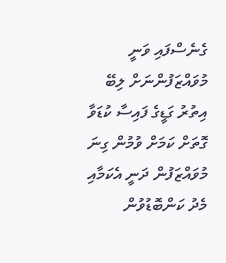ގެނެސްފައި ވަނީ މުވައްޒަފުންނަށް ލިބޭ އިތުރު ގަޑީގެ ފައިސާ ކުޑަވާ ގޮތަށް ކަމަށް ވުމުން ގިނަ މުވައްޒަފުން ދަނީ އެކަމާއި މެދު ކަންބޮޑުވުން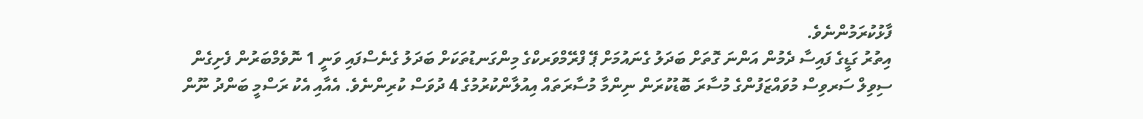ފާޅުކުރަމުންނެވެ.
އިތުރު ގަޑީގެ ފައިސާ ދެމުން އަންނަ ގޮތަށް ބަދަލު ގެނައުމަށް ޕޭ ފްރޭމްވަރކްގެ މިންގަނޑުތަކަށް ބަދަލު ގެނެސްފައި ވަނީ 1 ނޮވެމްބަރުން ފެށިގެން ސިވިލް ސަރވިސް މުވައްޒަފުންގެ މުސާރަ ބޮޑުކުރަން ނިންމާ މުސާރަތައް އިއުލާންކުރުމުގެ 4 ދުވަސް ކުރިންނެވެ. އެއާއި އެކު ރަސްމީ ބަންދު ނޫން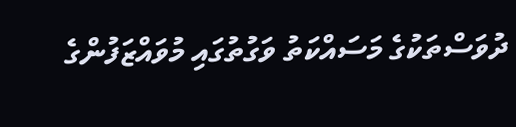ދުވަސްތަކުގެ މަސައްކަތު ވަގުތުގައި މުވައްޒަފުންގެ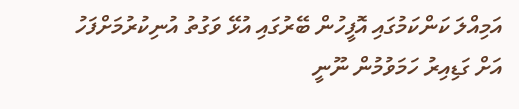އަމިއްލަ ކަންކަމުގައި އޮފީހުން ބޭރުގައި އުޅޭ ވަގުތު އުނިކުރުމަށްފަހު އަށް ގަޑިއިރު ހަމަވުމުން ނޫނީ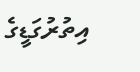އިތުރުގަޑީގެ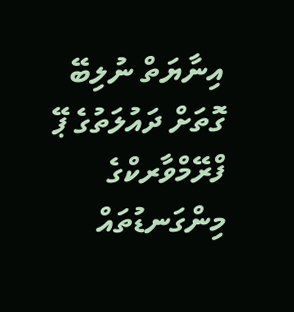އިނާޔަތް ނުލިބޭ ގޮތަށް ދައުލަތުގެ ޕޭ ފްރޭމްވާރކްގެ މިންގަނޑުތައް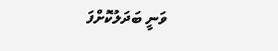ވަނީ ބަދަލުކޮށްފަ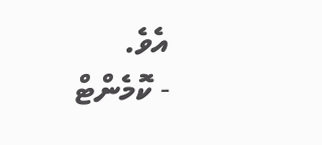އެވެ.
- ކޮމެންޓް